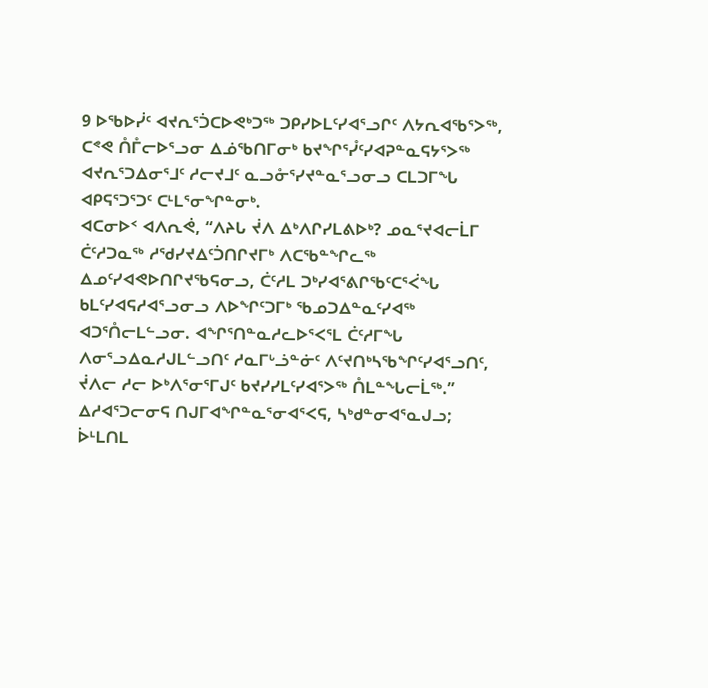9 ᐅᖃᐅᓰᑦ ᐊᔪᕆᕐᑑᑕᐅᕙᒃᑐᖅ ᑐᑭᓯᐅᒪᑦᓯᐊᕐᓗᒋᑦ ᐱᔭᕆᐊᖃᕐᐳᖅ, ᑕᕝᕙ ᑍᒤᓕᐅᕐᓗᓂ ᐃᓅᖃᑎᒥᓂᒃ ᑲᔪᖏᕐᓮᑦᓯᐊᕈᓐᓇᕋᔭᕐᐳᖅ ᐊᔪᕆᕐᑐᐃᓂᕐᒧᑦ ᓱᓕᔪᒧᑦ ᓇᓗᓁᕐᓯᔪᓐᓇᕐᓗᓂᓗ ᑕᒪᑐᒥᖓ ᐊᑭᕋᕐᑐᕐᑐᑦ ᑕᒻᒪᕐᓂᖏᓐᓂᒃ.
ᐊᑕᓂᐅᑉ ᐊᐱᕆᕚ, “ᐱᔨᒐ ᔫᐱ ᐃᒃᐱᒋᓯᒪᕕᐅᒃ? ᓄᓇᕐᔪᐊᓕᒫᒥ ᑖᑦᓱᑐᓇᖅ ᓱᖁᓯᔪᐃᑦᑑᑎᒋᔪᒥᒃ ᐱᑕᖃᓐᖏᓚᖅ ᐃᓄᑦᓯᐊᕙᐅᑎᒋᔪᖃᕋᓂᓗ, ᑖᑦᓱᒪ ᑐᒃᓯᐊᕐᕕᒋᖃᑦᑕᕐᐹᖓ ᑲᒪᑦᓯᐊᕋᓱᐊᕐᓗᓂᓗ ᐱᐅᖏᑦᑐᒥᒃ ᖃᓄᑐᐃᓐᓇᑦᓯᐊᖅ ᐊᑐᕐᑍᓕᒪᓪᓗᓂ. ᐊᖏᕐᑎᓐᓇᓱᓚᐅᕐᐸᕐᒪ ᑖᑦᓱᒥᖓ ᐱᓂᕐᓗᐃᓇᓱᒍᒪᓪᓗᑎᑦ ᓱᓇᒥᒡᓘᓐᓃᑦ ᐱᑦᔪᑎᒃᓴᖃᖏᑦᓯᐊᕐᓗᑎᑦ, ᔫᐱᓕ ᓱᓕ ᐅᒃᐱᕐᓂᕐᒥᒍᑦ ᑲᔪᓯᓯᒪᑦᓯᐊᕐᐳᖅ ᑍᒪᓐᖓᓕᒫᖅ.”
ᐃᓱᐊᕐᑐᓕᓂᕋ ᑎᒍᒥᐊᖏᓐᓇᕐᓂᐊᕐᐸᕋ, ᓴᒃᑯᓐᓂᐊᕐᓇᒍᓗ; ᐆᒻᒪᑎᒪ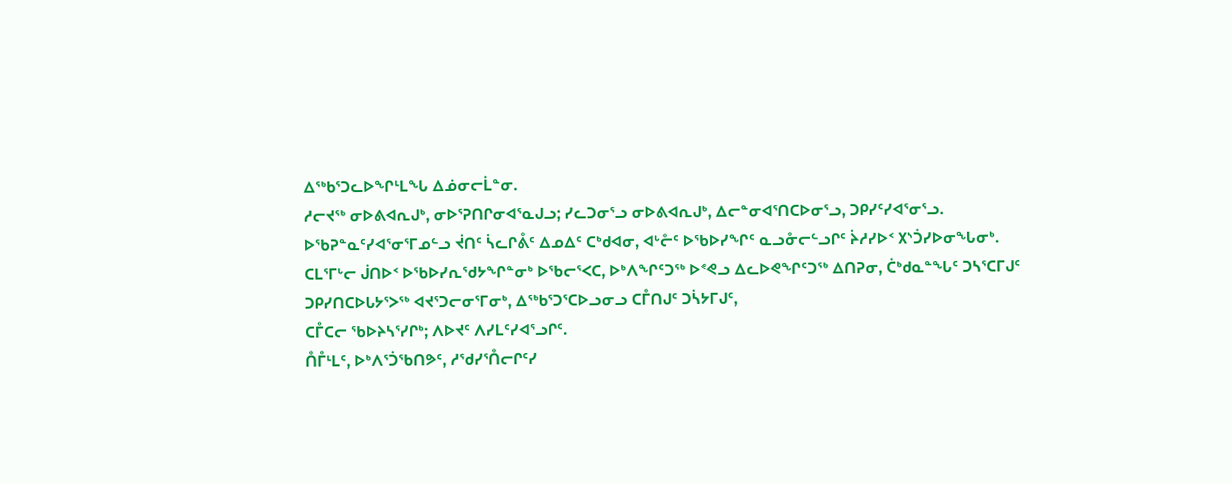ᐃᖅᑲᕐᑐᓚᐅᖏᒻᒪᖓ ᐃᓅᓂᓕᒫᓐᓂ.
ᓱᓕᔪᖅ ᓂᐅᕕᐊᕆᒍᒃ, ᓂᐅᕐᕈᑎᒋᓂᐊᕐᓇᒍᓗ; ᓯᓚᑐᓂᕐᓗ ᓂᐅᕕᐊᕆᒍᒃ, ᐃᓕᓐᓂᐊᕐᑎᑕᐅᓂᕐᓗ, ᑐᑭᓯᑦᓯᐊᕐᓂᕐᓗ.
ᐅᖃᕈᓐᓇᑦᓯᐊᕐᓂᕐᒥᓄᓪᓗ ᔫᑎᑦ ᓵᓚᒋᕔᑦ ᐃᓄᐃᑦ ᑕᒃᑯᐊᓂ, ᐊᒡᓔᑦ ᐅᖃᐅᓯᖏᑦ ᓇᓗᓁᓕᓪᓗᒋᑦ ᔩᓱᓯᐅᑉ ᙭ᔅᑑᓯᐅᓂᖓᓂᒃ.
ᑕᒪᕐᒥᒡᓕ ᒎᑎᐅᑉ ᐅᖃᐅᓯᕆᖁᔭᖏᓐᓂᒃ ᐅᖃᓕᕐᐸᑕ, ᐅᒃᐱᖏᑦᑐᖅ ᐅᕝᕙᓗ ᐃᓚᐅᕙᖏᑦᑐᖅ ᐃᑎᕈᓂ, ᑖᒃᑯᓇᓐᖓᑦ ᑐᓴᕐᑕᒥᒍᑦ ᑐᑭᓯᑎᑕᐅᒐᔭᕐᐳᖅ ᐊᔪᕐᑐᓕᓂᕐᒥᓂᒃ, ᐃᖅᑲᕐᑐᕐᑕᐅᓗᓂᓗ ᑕᒤᑎᒍᑦ ᑐᓵᔭᒥᒍᑦ,
ᑕᒤᑕᓕ ᖃᐅᔨᓴᕐᓯᒋᒃ; ᐱᐅᔪᑦ ᐱᓯᒪᑦᓯᐊᕐᓗᒋᑦ.
ᑍᒤᒻᒪᑦ, ᐅᒃᐱᕐᑑᖃᑎᕗᑦ, ᓱᖁᓯᕐᑍᓕᒋᑦᓯ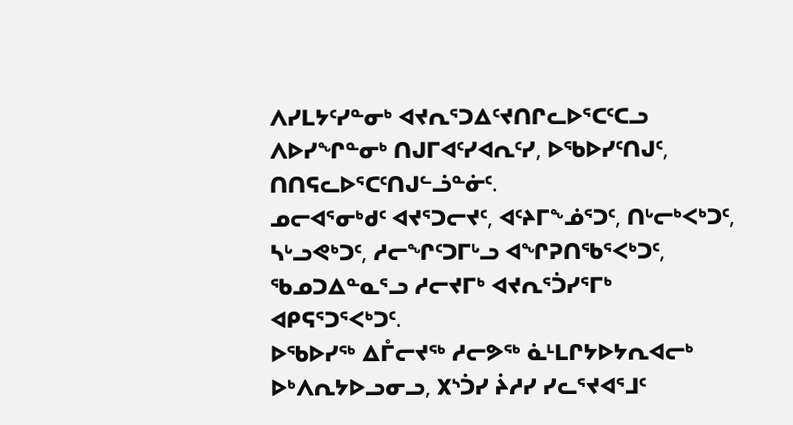ᐱᓯᒪᔭᑦᓯᓐᓂᒃ ᐊᔪᕆᕐᑐᐃᑦᔪᑎᒋᓚᐅᕐᑕᑦᑕᓗ ᐱᐅᓯᖏᓐᓂᒃ ᑎᒍᒥᐊᑦᓯᐊᕆᑦᓯ, ᐅᖃᐅᓯᑦᑎᒍᑦ, ᑎᑎᕋᓚᐅᕐᑕᑦᑎᒍᓪᓘᓐᓃᑦ.
ᓄᓕᐊᕐᓂᒃᑯᑦ ᐊᔪᕐᑐᓕᔪᑦ, ᐊᑦᔨᒥᖕᓅᕐᑐᑦ, ᑎᒡᓕᒃᐸᒃᑐᑦ, ᓴᒡᓗᕙᒃᑐᑦ, ᓱᓕᖏᑦᑐᒥᒡᓗ ᐊᖏᕈᑎᖃᕐᐸᒃᑐᑦ, ᖃᓄᑐᐃᓐᓇᕐᓗ ᓱᓕᔪᒥᒃ ᐊᔪᕆᕐᑑᓯᕐᒥᒃ ᐊᑭᕋᕐᑐᕐᐸᒃᑐᑦ.
ᐅᖃᐅᓯᖅ ᐃᒤᓕᔪᖅ ᓱᓕᕗᖅ ᓈᒻᒪᒋᔭᐅᔭᕆᐊᓕᒃ ᐅᒃᐱᕆᔭᐅᓗᓂᓗ, ᙭ᔅᑑᓯ ᔩᓱᓯ ᓯᓚᕐᔪᐊᕐᒧᑦ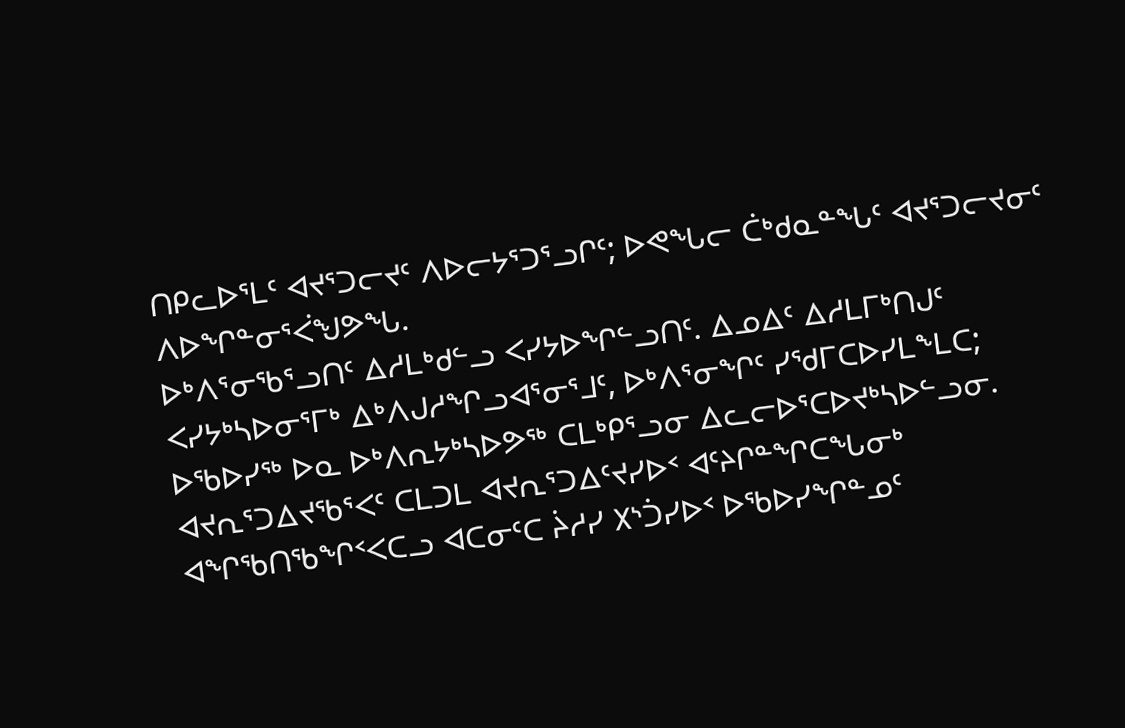ᑎᑭᓚᐅᕐᒪᑦ ᐊᔪᕐᑐᓕᔪᑦ ᐱᐅᓕᔭᕐᑐᕐᓗᒋᑦ; ᐅᕙᖓᓕ ᑖᒃᑯᓇᓐᖓᑦ ᐊᔪᕐᑐᓕᔪᓂᑦ ᐱᐅᖏᓐᓂᕐᐹᖑᕗᖓ.
ᐅᒃᐱᕐᓂᖃᕐᓗᑎᑦ ᐃᓱᒪᒃᑯᓪᓗ ᐸᓯᔭᐅᖏᓪᓗᑎᑦ. ᐃᓄᐃᑦ ᐃᓱᒪᒥᒃᑎᒍᑦ ᐸᓯᔭᒃᓴᐅᓂᕐᒥᒃ ᐃᒃᐱᒍᓱᖏᓗᐊᕐᓂᕐᒧᑦ, ᐅᒃᐱᕐᓂᖏᑦ ᓯᖁᒥᑕᐅᓯᒪᖕᒪᑕ;
ᐅᖃᐅᓯᖅ ᐅᓇ ᐅᒃᐱᕆᔭᒃᓴᐅᕗᖅ ᑕᒪᒃᑭᕐᓗᓂ ᐃᓚᓕᐅᕐᑕᐅᔪᒃᓴᐅᓪᓗᓂ.
ᐊᔪᕆᕐᑐᐃᔪᖃᕐᐸᑦ ᑕᒪᑐᒪ ᐊᔪᕆᕐᑐᐃᑦᔪᓯᐅᑉ ᐊᑦᔨᒋᓐᖏᑕᖓᓂᒃ ᐊᖏᖃᑎᖃᖏᑉᐸᑕᓗ ᐊᑕᓂᑦᑕ ᔩᓱᓯ ᙭ᔅᑑᓯᐅᑉ ᐅᖃᐅᓯᖏᓐᓄᑦ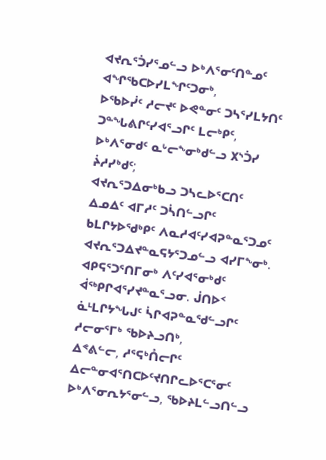ᐊᔪᕆᕐᑑᓯᕐᓄᓪᓗ ᐅᒃᐱᕐᓂᑦᑎᓐᓄᑦ ᐊᖏᖃᑕᐅᓯᒪᖏᑦᑐᓂᒃ,
ᐅᖃᐅᓰᑦ ᓱᓕᔪᑦ ᐅᕙᓐᓂᑦ ᑐᓴᕐᓯᒪᔭᑎᑦ ᑐᓐᖓᕕᒋᑦᓯᐊᕐᓗᒋᑦ ᒪᓕᒃᑭᑦ, ᐅᒃᐱᕐᓂᑯᑦ ᓇᒡᓕᖕᓂᒃᑯᓪᓗ ᙭ᔅᑑᓯ ᔩᓱᓯᒃᑯᑦ;
ᐊᔪᕆᕐᑐᐃᓂᒃᑲᓗ ᑐᓴᓚᐅᕐᑕᑎᑦ ᐃᓄᐃᑦ ᐊᒥᓱᑦ ᑐᓵᑎᓪᓗᒋᑦ ᑲᒪᒋᔭᐅᖁᒃᑭᑦ ᐱᓇᓱᐊᑦᓯᐊᕈᓐᓇᕐᑐᓄᑦ ᐊᔪᕆᕐᑐᐃᔪᓐᓇᕋᔭᕐᑐᓄᓪᓗ ᐊᓯᒥᖕᓂᒃ.
ᐊᑭᕋᕐᑐᕐᑎᒥᓂᒃ ᐱᑦᓯᐊᕐᓂᒃᑯᑦ ᐋᖅᑭᒋᐊᕐᓯᔪᓐᓇᕐᓗᓂ. ᒎᑎᐅᑉ ᓈᒻᒪᒋᔭᖓᒍᑦ ᓵᒋᐊᕈᓐᓇᖁᓪᓗᒋᑦ ᓱᓕᓂᕐᒥᒃ ᖃᐅᔨᓗᑎᒃ,
ᐃᕝᕕᓪᓕ, ᓱᕐᕋᒃᑍᓕᒋᑦ ᐃᓕᓐᓂᐊᕐᑎᑕᐅᑦᔪᑎᒋᓚᐅᕐᑕᕐᓂᑦ ᐅᒃᐱᕐᓂᕆᔭᕐᓂᓪᓗ, ᖃᐅᔨᒪᓪᓗᑎᓪᓗ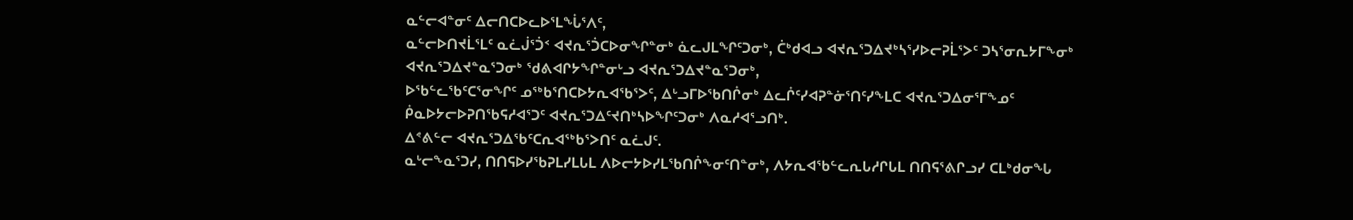ᓇᓪᓕᐊᓐᓂᑦ ᐃᓕᑎᑕᐅᓚᐅᕐᒪᖔᕐᐱᑦ,
ᓇᓪᓕᐅᑎᔪᒫᕐᒪᑦ ᓇᓛᒎᕐᑑᑉ ᐊᔪᕆᕐᑑᑕᐅᓂᖏᓐᓂᒃ ᓈᓚᒍᒪᖏᑦᑐᓂᒃ, ᑖᒃᑯᐊᓗ ᐊᔪᕆᕐᑐᐃᔪᒃᓴᕐᓯᐅᓕᕈᒫᕐᐳᑦ ᑐᓴᕐᓂᕆᔭᒥᖕᓂᒃ ᐊᔪᕆᕐᑐᐃᔪᓐᓇᕐᑐᓂᒃ ᖁᕕᐊᒋᔭᖏᓐᓂᒡᓗ ᐊᔪᕆᕐᑐᐃᔪᓐᓇᕐᑐᓂᒃ,
ᐅᖃᓪᓚᖃᑦᑕᕐᓂᖏᑦ ᓄᖅᑲᕐᑎᑕᐅᔭᕆᐊᖃᕐᐳᑦ, ᐃᒡᓗᒥᐅᖃᑎᒌᓂᒃ ᐃᓚᒌᑦᓯᐊᕈᓐᓃᕐᑎᑦᓯᖕᒪᑕ ᐊᔪᕆᕐᑐᐃᓂᕐᒥᖕᓄᑦ ᑮᓇᐅᔭᓕᐅᕈᑎᖃᕋᓱᐊᕐᑐᑦ ᐊᔪᕆᕐᑐᐃᑦᔪᑎᒃᓴᐅᖏᑦᑐᓂᒃ ᐱᓇᓱᐊᕐᓗᑎᒃ.
ᐃᕝᕕᓪᓕ ᐊᔪᕆᕐᑐᐃᖃᑦᑕᕆᐊᖅᑲᕐᐳᑎᑦ ᓇᓛᒍᑦ.
ᓇᒡᓕᖕᓇᕐᑐᓯ, ᑎᑎᕋᐅᓯᖃᕈᒪᓯᒪᒐᒪ ᐱᐅᓕᔭᐅᓯᒪᖃᑎᒌᖕᓂᑦᑎᓐᓂᒃ, ᐱᔭᕆᐊᖃᓪᓚᕆᒐᓱᒋᒐᒪ ᑎᑎᕋᕐᕕᒋᓗᓯ ᑕᒪᒃᑯᓂᖓ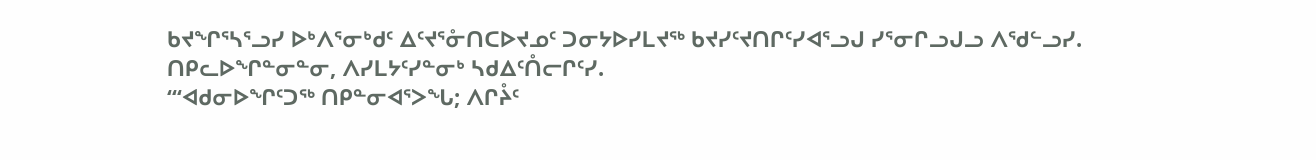ᑲᔪᖏᕐᓴᕐᓗᓯ ᐅᒃᐱᕐᓂᒃᑯᑦ ᐃᑦᔪᕐᓁᑎᑕᐅᔪᓄᑦ ᑐᓂᔭᐅᓯᒪᔪᖅ ᑲᔪᓯᑦᔪᑎᒋᑦᓯᐊᕐᓗᒍ ᓯᕐᓂᒋᓗᒍᓗ ᐱᖁᓪᓗᓯ.
ᑎᑭᓚᐅᖏᓐᓂᓐᓂ, ᐱᓯᒪᔭᑦᓯᓐᓂᒃ ᓴᑯᐃᑦᑍᓕᒋᑦᓯ.
“‘ᐊᑯᓂᐅᖏᑦᑐᖅ ᑎᑭᓐᓂᐊᕐᐳᖓ; ᐱᒋᔧᑦ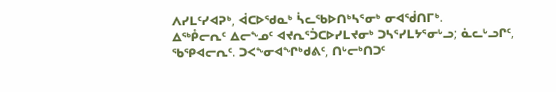ᐱᓯᒪᑦᓯᐊᕈᒃ, ᐋᑕᐅᖁᓇᒃ ᓵᓚᖃᐅᑎᒃᓴᕐᓂᒃ ᓂᐊᖂᑎᒥᒃ.
ᐃᖅᑬᓕᕆᑦ ᐃᓕᖕᓄᑦ ᐊᔪᕆᕐᑑᑕᐅᓯᒪᔪᓂᒃ ᑐᓴᕐᓯᒪᔭᕐᓂᒡᓗ; ᓈᓚᒡᓗᒋᑦ, ᖃᕿᐊᓕᕆᑦ. ᑐᐸᖕᓂᐊᖏᒃᑯᕕᑦ, ᑎᒡᓕᒃᑎᑐᑦ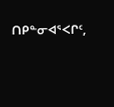ᑎᑭᓐᓂᐊᕐᐸᒋᑦ,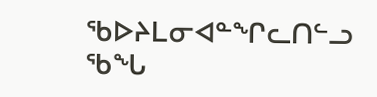ᖃᐅᔨᒪᓂᐊᓐᖏᓚᑎᓪᓗ ᖃᖓ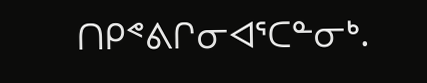ᑎᑭᕝᕕᒋᓂᐊᕐᑕᓐᓂᒃ.